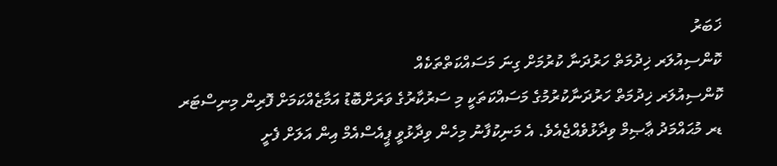ޚަބަރު
ކޮންސިއުލަރ ޚިދުމަތް ހަރުދަނާ ކުރުމަށް ގިނަ މަސައްކަތްތަކެއް
ކޮންސިއުލަރ ޚިދުމަތް ހަރުދަނާކުރުމުގެ މަސައްކަތަކީ މި ސަރުކާރުގެ ވަރަށްބޮޑު އަމާޒެއްކަމަށް ފޮރިން މިނިސްޓަރ ޑރ މުޙައްމަދު ޢާޞިމް ވިދާޅުވެއްޖެއެވެ. އެ މަނިކުފާނު މިހެން ވިދާޅުވީ ޕީއެސްއެމް އިން އަލަށް ފެށީ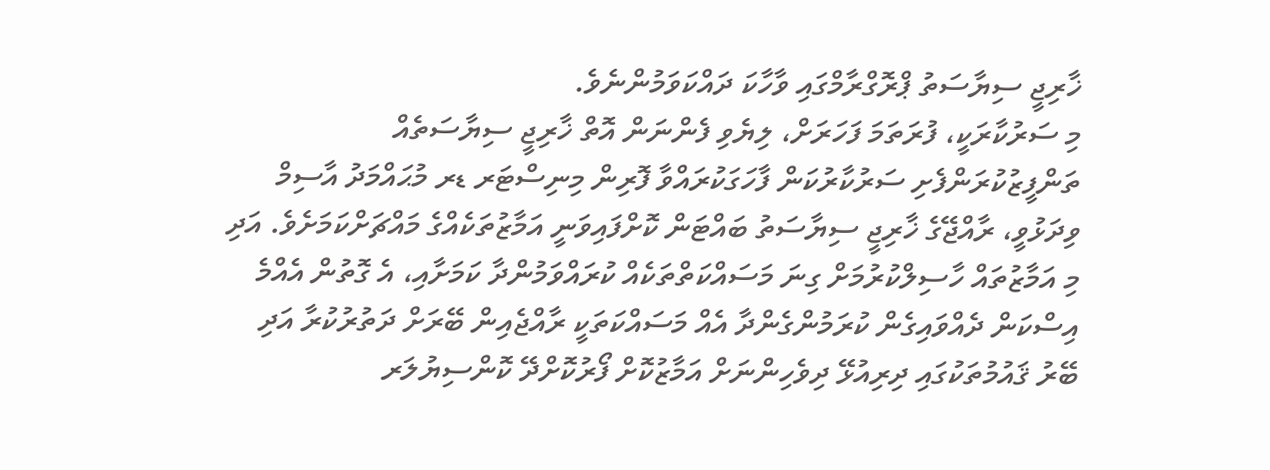ޚާރިޖީ ސިޔާސަތު ޕްރޮގްރާމްގައި ވާހާކަ ދައްކަވަމުންނެވެ.
މި ސަރުކާރަކީ، ފުރަތަމަ ފަހަރަށް، ލިޔެވި ފެންނަން އޮތް ޚާރިޖީ ސިޔާސަތެއް ތަންފީޒުކުރަންފެށި ސަރުކާރުކަން ފާހަގަކުރައްވާ ފޮރިން މިނިސްޓަރ ޑރ މުޙައްމަދު އާސިމް ވިދަޅުވީ، ރާއްޖޭގެ ޚާރިޖީ ސިޔާސަތު ބައްޓަން ކޮށްފައިވަނީ އަމާޒުތަކެއްގެ މައްޗަށްކަމަށެވެ. އަދި މި އަމާޒުތައް ހާސިލްކުރުމަށް ގިނަ މަސައްކަތްތަކެއް ކުރައްވަމުންދާ ކަމަށާއި، އެ ގޮތުން އެއްމެ އިސްކަން ދެއްވައިގެން ކުރަމުންގެންދާ އެއް މަސައްކަތަކީ ރާއްޖެއިން ބޭރަށް ދަތުރުކުރާ އަދި ބޭރު ޤައުމުތަކުގައި ދިރިއުޅޭ ދިވެހިންނަށް އަމާޒުކޮށް ފޯރުކޮށްދޭ ކޮންސިޔުލަރ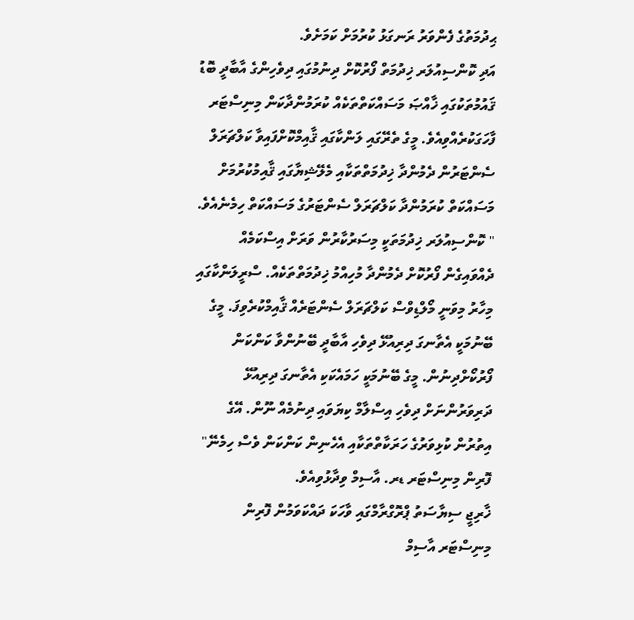ޙިދުމަތުގެ ފެންވަރު ރަނގަޅު ކުރުމަށް ކަމަށެވެ.
އަދި ކޮންސިއުލަރ ޚިދުމަތް ފޯރުކޮށް ދިނުމުގައި ދިވެހިންގެ އާބާދީ ބޮޑު ޤައުމުތަކުގައި ޚާއްޞަ މަސައްކަތްތަކެއް ކުރަމުންދާކަން މިނިސްޓަރ ފާހަގަކުރެއްވިއެވެ. މީގެ ތެރޭގައި ލަންކާގައި ޤާއިމްކޮށްފައިވާ ކަލްޗަރަލް ސެންޓަރުން ދެމުންދާ ޚިދުމަތްތަކާއި މެލޭޝިޔާގައި ޤާއިމުކުރުމަށް މަސައްކަތް ކުރަމުންދާ ކަލްޗަރަލް ސެންޓަރުގެ މަސައްކަތް ހިމެނެއެވެ.
" ކޮންސިއުލަރ ޚިދުމަތަކީ މިސަރުކާރުން ވަރަށް އިސްކަމެއް ދެއްވައިގެން ފޯރުކޮށް ދެމުންދާ މުހިއްމު ޚިދުމަތްތަކެއް. ސްރީލަންކާގައި މިހާރު މިވަނީ މޯލްޑިވްސް ކަލްޗަރަލް ސެންޓަރެއް ޤާއިމްކުރެވިފަ. މީގެ ބޭނުމަކީ އެތާނގަ ދިރިއުޅޭ ދިވެހި އާބާދީ ބޭނުންވާ ކަންކަން ފޯރުކޯށްދިނުން. މީގެ ބޭނުމަކީ ހަމައެކަކި އެތާނގަ ދިރިއުޅޭ ދަރިވަރުންނަށް ދިވެހި އިސްލާމް ކިޔަވައި ދިނުމެއް ނޫން. އޭގެ އިތުރުން ކުޅިވަރުގެ ހަރަކާތްތަކާއި އެހެނިން ކަންކަން ވެސް ހިމެނޭ" ފޮރިން މިނިސްޓަރ ޑރ. އާސިމް ވިދާޅުވިއެވެ.
ޚާރިޖީ ސިޔާސަތު ޕްރޮގްރާމްގައި ވާހަކަ ދައްކަވަމުން ފޮރިން މިނިސްޓަރ އާސިމް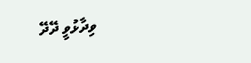ވިދާޅުވީ ދޭދޭ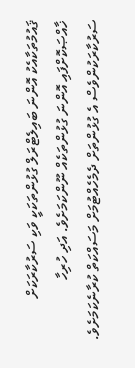ޤައުމުތަކާއެކު އޮންނަ ބައިލެޓްރަލް ގުޅުންތަކަކީ ވަކި ސަރުކާރަކަށް ޚާއްޞަކޮށްފައި އޮންނަ ގުޅުންތަކެއް ނޫންކަމަށެވެ. އަދި ހުރިހާ ސަރުކާރަކުންވެސް އެ ގުޅުންތަށް ދެމެހެއްޓުމަށް މަސައްކަތް ކުރާނެކަމަށެވެ.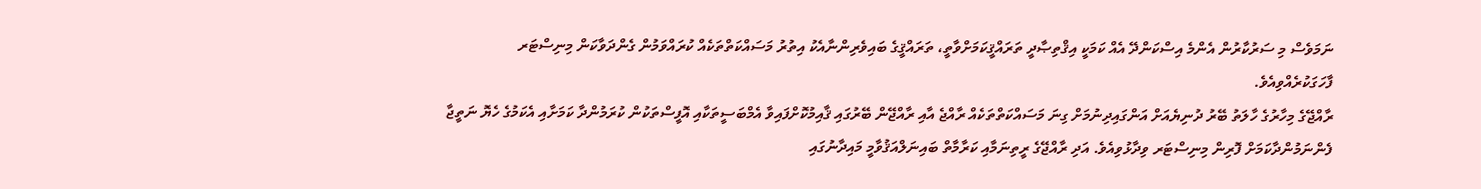ނަމަވެސް މި ސަރުކާރުން އެންމެ އިސްކަންދޭ އެއް ކަމަކީ އިޤްތިޞާދީ ތަރައްޤީކަމަށްވާތީ، ތަރައްޤީގެ ބައިވެރިންނާއެކު އިތުރު މަސައްކަތްތަކެއް ކުރައްވަމުން ގެންދަވާކަން މިނިސްޓަރ ފާހަގަކުރެއްވިއެވެ.
ރާއްޖޭގެ މިހާރުގެ ހާލަތު ބޭރު ދުނިޔެއަށް އަންގައިދިނުމަށް ގިނަ މަސައްކަތްތަކެއް ރާއްޖެ އާއި ރާއްޖޭން ބޭރުގައި ޤާއިމުކޮށްފައިވާ އެމްބަސީތަކާއި އޮފީސްތަކުން ކުރަމުންދާ ކަމަށާއި އެކަމުގެ ހެޔޮ ނަތީޖާ ފެންނަމުންދާކަމަށް ފޮރިން މިނިސްޓަރ ވިދާޅުވިއެވެ. އަދި ރާއްޖޭގެ ރީތިނަމާއި ކަރާމާތް ބައިނަލްއަޤުވާމީ މައިދާނުގައި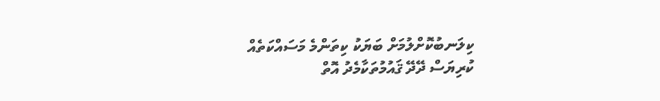ކިލަނބުކޮށްލުމަށް ބަޔަކު ކިތަންމެ މަސައްކަތެއް ކުރިޔަސް ދޭދޭ ޤައުމުތަކާމެދު އޮތް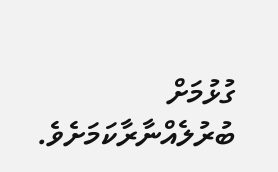ގުޅުމަށް ބުރުލެއްނާރާކަމަށެވެ.